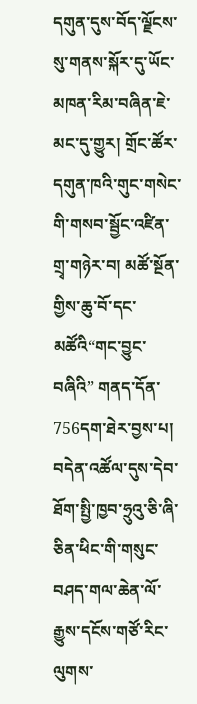དགུན་དུས་བོད་ལྗོངས་སུ་གནས་སྐོར་དུ་ཡོང་མཁན་རིམ་བཞིན་ཇེ་མང་དུ་གྱུར། གྲོང་ཚོར་དགུན་ཁའི་གུང་གསེང་གི་གསབ་སྦྱོང་འཛིན་གྲྭ་གཉེར་བ། མཚོ་སྔོན་གྱིས་ཆུ་བོ་དང་མཚོའི“གང་བྱུང་བཞིའི” གནད་དོན་756དག་ཐེར་བྱས་པ། བདེན་འཚོལ་དུས་དེབ་ཐོག་སྤྱི་ཁྱབ་ཧྲུའུ་ཅི་ཞི་ཅིན་ཕིང་གི་གསུང་བཤད་གལ་ཆེན་ལོ་རྒྱུས་དངོས་གཙོ་རིང་ལུགས་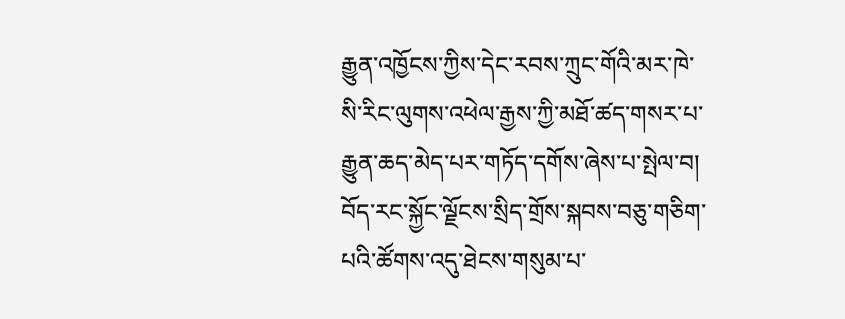རྒྱུན་འཁྱོངས་ཀྱིས་དེང་རབས་ཀྲུང་གོའི་མར་ཁེ་སི་རིང་ལུགས་འཕེལ་རྒྱས་ཀྱི་མཐོ་ཚད་གསར་པ་རྒྱུན་ཆད་མེད་པར་གཏོད་དགོས་ཞེས་པ་སྤེལ་བ། བོད་རང་སྐྱོང་ལྗོངས་སྲིད་གྲོས་སྐབས་བཅུ་གཅིག་པའི་ཚོགས་འདུ་ཐེངས་གསུམ་པ་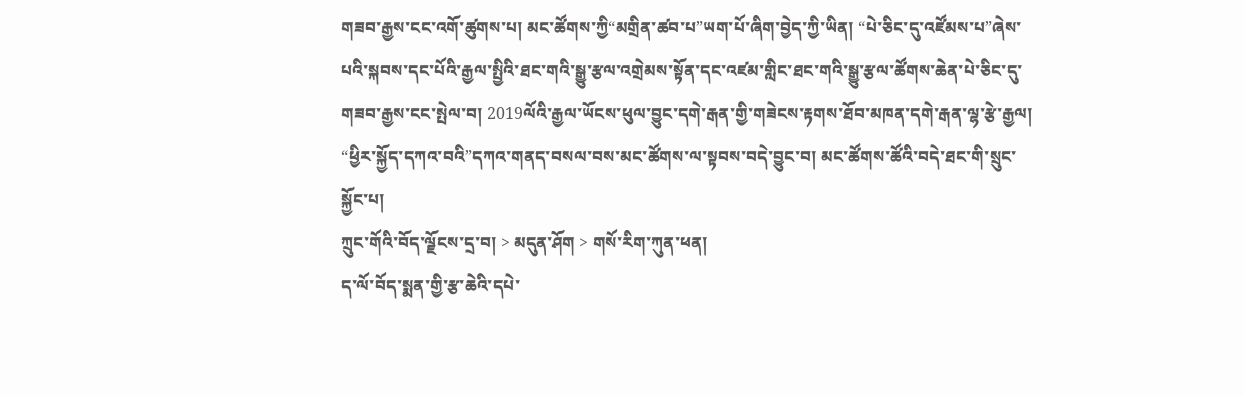གཟབ་རྒྱས་ངང་འགོ་ཚུགས་པ། མང་ཚོགས་ཀྱི“མགྲིན་ཚབ་པ”ཡག་པོ་ཞིག་བྱེད་ཀྱི་ཡིན། “པེ་ཅིང་དུ་འཛོམས་པ”ཞེས་པའི་སྐབས་དང་པོའི་རྒྱལ་སྤྱིའི་ཐང་གའི་སྒྱུ་རྩལ་འགྲེམས་སྟོན་དང་འཛམ་གླིང་ཐང་གའི་སྒྱུ་རྩལ་ཚོགས་ཆེན་པེ་ཅིང་དུ་གཟབ་རྒྱས་ངང་སྤེལ་བ། 2019ལོའི་རྒྱལ་ཡོངས་ཕུལ་བྱུང་དགེ་རྒན་གྱི་གཟེངས་རྟགས་ཐོབ་མཁན་དགེ་རྒན་ལྷ་རྩེ་རྒྱལ། “ཕྱིར་སྐྱོད་དཀའ་བའི”དཀའ་གནད་བསལ་བས་མང་ཚོགས་ལ་སྟབས་བདེ་བྱུང་བ། མང་ཚོགས་ཚོའི་བདེ་ཐང་གི་སྲུང་སྐྱོང་པ།
ཀྲུང་གོའི་བོད་ལྗོངས་དྲ་བ། > མདུན་ཤོག > གསོ་རིག་ཀུན་ཕན།
ད་ལོ་བོད་སྨན་གྱི་རྩ་ཆེའི་དཔེ་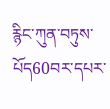རྙིང་ཀུན་བཏུས་པོད60བར་དཔར་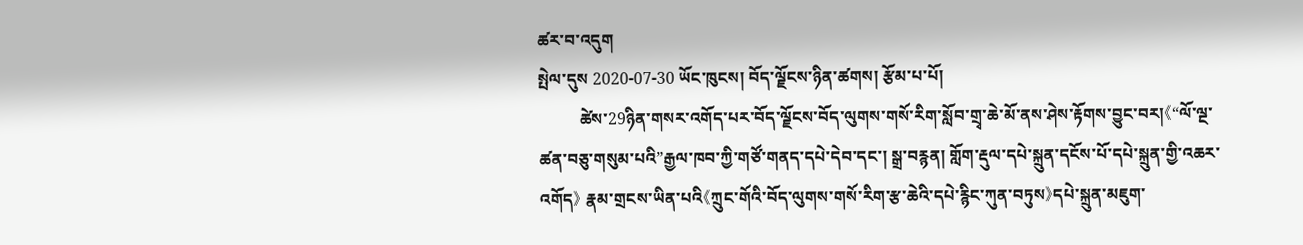ཚར་བ་འདུག
སྤེལ་དུས 2020-07-30 ཡོང་ཁུངས། བོད་ལྗོངས་ཉིན་ཚགས། རྩོམ་པ་པོ།
          ཚེས་29ཉིན་གསར་འགོད་པར་བོད་ལྗོངས་བོད་ལུགས་གསོ་རིག་སློབ་གྲྭ་ཆེ་མོ་ནས་ཤེས་རྟོགས་བྱུང་བར།《“ལོ་ལྔ་ཚན་བཅུ་གསུམ་པའི”རྒྱལ་ཁབ་ཀྱི་གཙོ་གནད་དཔེ་དེབ་དང་། སྒྲ་བརྙན། གློག་རྡུལ་དཔེ་སྐྲུན་དངོས་པོ་དཔེ་སྐྲུན་གྱི་འཆར་འགོད》 རྣམ་གྲངས་ཡིན་པའི《ཀྲུང་གོའི་བོད་ལུགས་གསོ་རིག་རྩ་ཆེའི་དཔེ་རྙིང་ཀུན་བཏུས》དཔེ་སྐྲུན་མཇུག་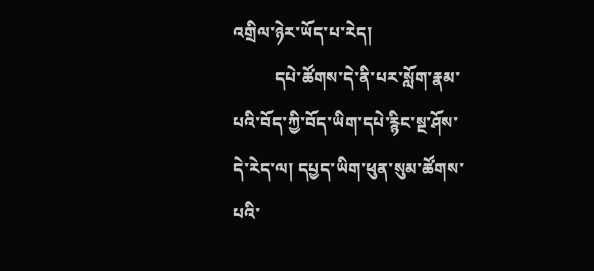འགྲིལ་ཉེར་ཡོད་པ་རེད།
          དཔེ་ཚོགས་དེ་ནི་པར་སློག་རྣམ་པའི་བོད་ཀྱི་བོད་ཡིག་དཔེ་རྙིང་སྔ་ཤོས་དེ་རེད་ལ། དཔྱད་ཡིག་ཕུན་སུམ་ཚོགས་པའི་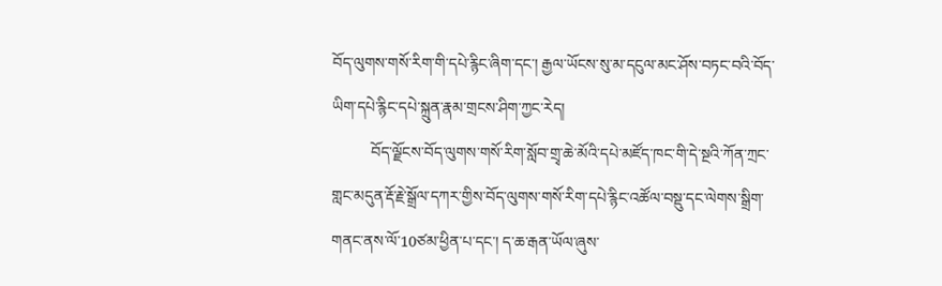བོད་ལུགས་གསོ་རིག་གི་དཔེ་རྙིང་ཞིག་དང་། རྒྱལ་ཡོངས་སུ་མ་དངུལ་མང་ཤོས་བཏང་བའི་བོད་ཡིག་དཔེ་རྙིང་དཔེ་སྐྲུན་རྣམ་གྲངས་ཤིག་ཀྱང་རེད།
          བོད་ལྗོངས་བོད་ལུགས་གསོ་རིག་སློབ་གྲྭ་ཆེ་མོའི་དཔེ་མཛོད་ཁང་གི་དེ་སྔའི་ཀོན་ཀྲང་གླང་མདུན་རྡོ་རྗེ་སྒྲོལ་དཀར་གྱིས་བོད་ལུགས་གསོ་རིག་དཔེ་རྙིང་འཚོལ་བསྡུ་དང་ལེགས་སྒྲིག་གནང་ནས་ལོ་10ཙམ་ཕྱིན་པ་དང་། ད་ཆ་རྒན་ཡོལ་ཞུས་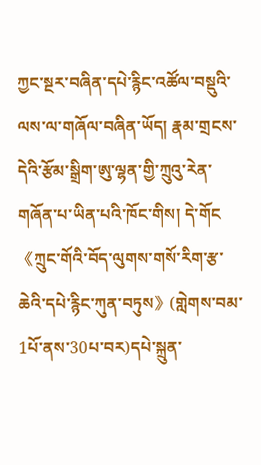ཀྱང་སྔར་བཞིན་དཔེ་རྙིང་འཚོལ་བསྡུའི་ལས་ལ་གཞོལ་བཞིན་ཡོད། རྣམ་གྲངས་དེའི་རྩོམ་སྒྲིག་ཨུ་ལྷན་གྱི་ཀྲུའུ་རེན་གཞོན་པ་ཡིན་པའི་ཁོང་གིས། དེ་གོང《ཀྲུང་གོའི་བོད་ལུགས་གསོ་རིག་རྩ་ཆེའི་དཔེ་རྙིང་ཀུན་བཏུས》(གླེགས་བམ་1པོ་ནས་30པ་བར)དཔེ་སྐྲུན་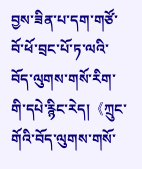བྱས་ཟིན་པ་དག་གཙོ་བོ་ཕོ་བྲང་པོ་ཏ་ལའི་བོད་ལུགས་གསོ་རིག་གི་དཔེ་རྙིང་རེད།《ཀྲུང་གོའི་བོད་ལུགས་གསོ་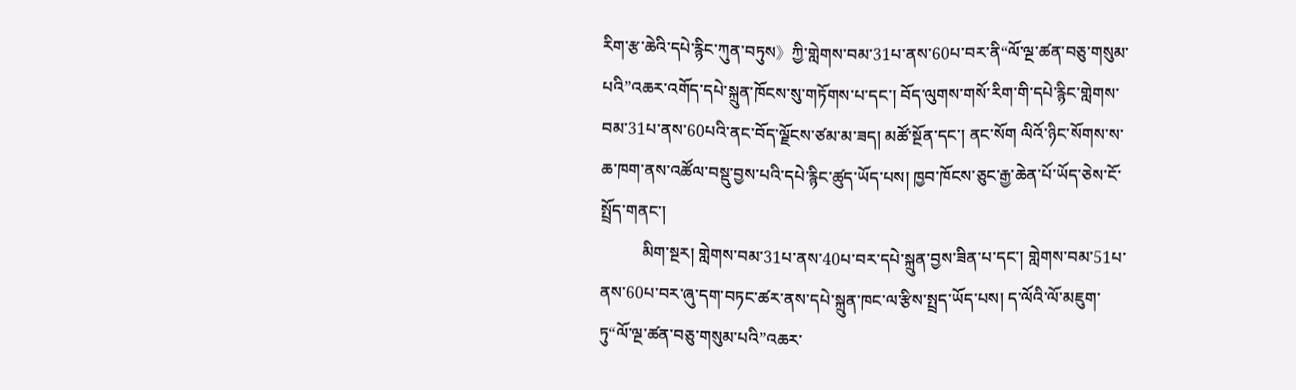རིག་རྩ་ཆེའི་དཔེ་རྙིང་ཀུན་བཏུས》ཀྱི་གླེགས་བམ་31པ་ནས་60པ་བར་ནི“ལོ་ལྔ་ཚན་བཅུ་གསུམ་པའི”འཆར་འགོད་དཔེ་སྐྲུན་ཁོངས་སུ་གཏོགས་པ་དང་། བོད་ལུགས་གསོ་རིག་གི་དཔེ་རྙིང་གླེགས་བམ་31པ་ནས་60པའི་ནང་བོད་ལྗོངས་ཙམ་མ་ཟད། མཚོ་སྔོན་དང་། ནང་སོག ལིའོ་ཉིང་སོགས་ས་ཆ་ཁག་ནས་འཚོལ་བསྡུ་བྱས་པའི་དཔེ་རྙིང་ཚུད་ཡོད་པས། ཁྱབ་ཁོངས་ཅུང་རྒྱ་ཆེན་པོ་ཡོད་ཅེས་ངོ་སྤྲོད་གནང་།
          མིག་སྔར། གླེགས་བམ་31པ་ནས་40པ་བར་དཔེ་སྐྲུན་བྱས་ཟིན་པ་དང་། གླེགས་བམ་51པ་ནས་60པ་བར་ཞུ་དག་བཏང་ཚར་ནས་དཔེ་སྐྲུན་ཁང་ལ་རྩིས་སྤྲད་ཡོད་པས། ད་ལོའི་ལོ་མཇུག་ཏུ“ལོ་ལྔ་ཚན་བཅུ་གསུམ་པའི”འཆར་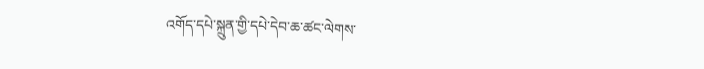འགོད་དཔེ་སྐྲུན་གྱི་དཔེ་དེབ་ཆ་ཚང་ལེགས་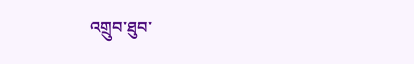འགྲུབ་ཐུབ་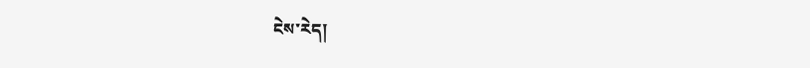ངེས་རེད།